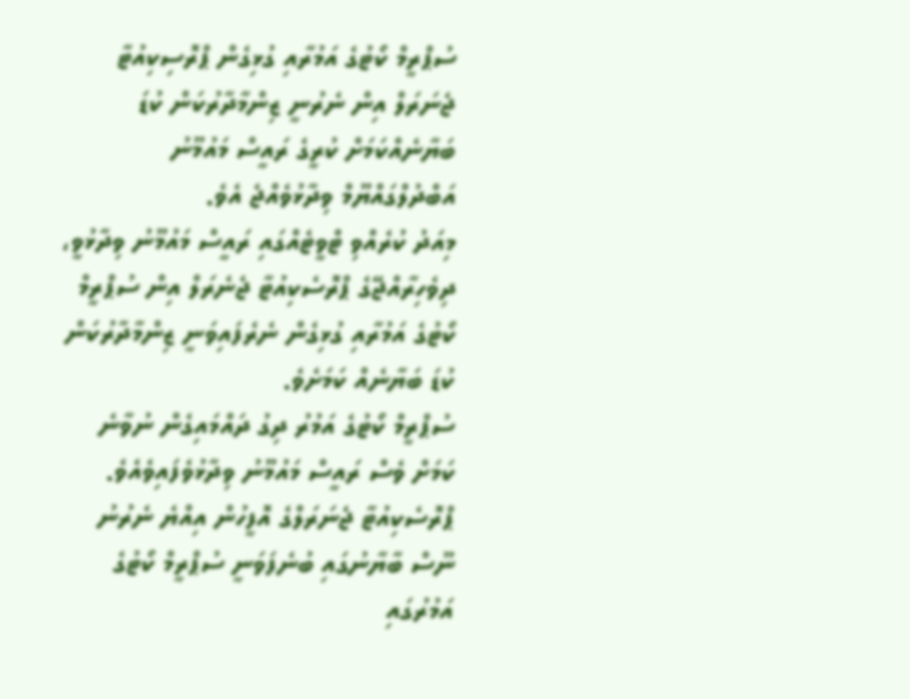ސުޕްރީމް ކޯޓުގެ އަމުރާއި ގުޅިގެން ޕްރޮސިކިއުޓާ ޖެނަރަލް އިން ނެރުނީ ޒިންމާދާރުކަން ކުޑަ ބަޔާނެއްކަމަށް ކުރީގެ ރައީސް މައުމޫނު އަބްދުލްގައްޔޫމް ވިދާޅުވެއްޖެ އެވެ.
މިއަދު ކުރެއްވި ޓްވީޓެއްގައި ރައީސް މައުމޫނު ވިދާޅުވީ، ދިވެހިރާއްޖޭގެ ޕްރޮސެކިއުޓާ ޖެނެރަލް އިން ސުޕްރީމް ކޯޓުގެ އަމުރާއި ގުޅިގެން ނެރެފައިވަނީ ޒިންމާދާރުކަން ކުޑަ ބަޔާނެއް ކަމަށެވެ.
ސުޕްރީމް ކޯޓުގެ އަމުރު ދިގު ދައްމައިގެން ނުވާނެ ކަމަށް ވެސް ރައީސް މައުމޫނު ވިދާޅުވެފައިވެއެވެ.
ޕްރޮސެކިއުޓާ ޖެނަރަލްގެ އޮފީހުން އިއްޔެ ނެރުނު ނޫސް ބާޔާނުގައި ބުނެފަވަނީ ސުޕްރީމް ކޯޓުގެ އަމުރުގައި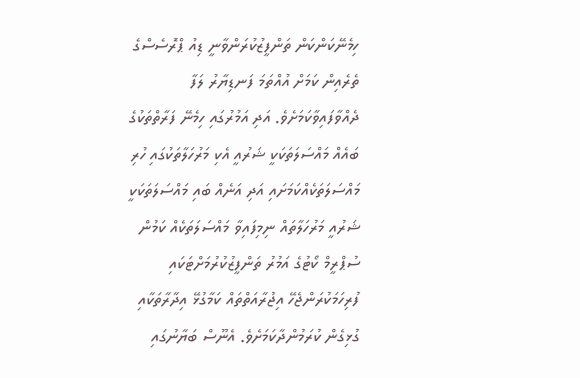ހިމެނޭކަންކަން ތަންފީޒުކުރަންވާނީ ޑިއު ޕްރޮސެސްގެ ތެރެއިން ކަމަށް އުއްތަމަ ފަނޑިޔާރު ލަފާ ދެއްވާފައިވާކަމަށެވެ. އަދި އަމުރުގައި ހިމެނޭ ފަރާތްތަކުގެ ބައެއް މައްސަލަތަކަކީ ޝަރުއީ އެކި މަރުހަލާތަކުގައި ހުރި މައްސަލަތަކެއްކަމަށައި އަދި އަނެއް ބައި މައްސަލަތަކަކީ ޝަރުއީ މަރުހަލާތައް ނިމިފައިވާ މައްސަލަތަކެއް ކަމުން ސުޕްރީމް ކޯޓުގެ އަމުރު ތަންފީޒުކުރުމަށްޓަކައި ފުރިހަމަކުރަންޖެހޭ އިޖުރާއަތްތައް ކަމާގުޅޭ އިދާރާތަކާއި ގުޅިގެން ކުރަމުންދާކަމަށެވެ. އެނޫސް ބަޔާނުގައި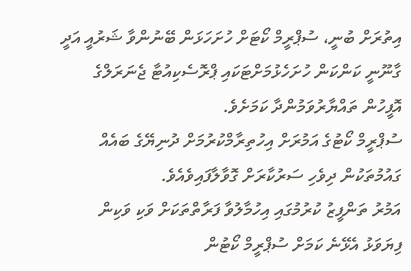އިތުރަށް ބުނީ، ސުޕްރީމް ކޯޓަށް ހުށަހަޅަން ބޭނުންވާ ޝަރުއީ އަދީ ގާނޫނީ ކަންކަން ހުށަހެޅުމަށްޓަކައި ޕްރޮސެކިއުޓާ ޖެނަރަލްގެ އޮފީހުން ތައްޔާރުވަމުންދާ ކަމަށެވެ.
ސުޕްރީމް ކޯޓުގެ އަމުރަށް އިހުތިރާމްކުރުމަށް ދުނިޔޭގެ ބައެއް ގައުމުތަކުން ދިވެހި ސަރުކާރަށް ގޮވާލާފައިވެއެވެ.
އަމުރު ތަންފީޒު ކުރުމުގައި އިހުމާލުވާ ފަރާތްތަކަށް ވަކި ވަކިން ފިޔަވަޅު އެޅޭނެ ކަމަށް ސުޕްރީމް ކޯޓުން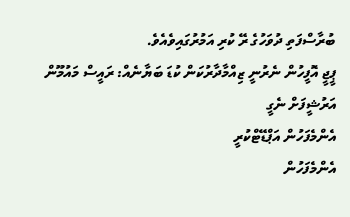ބުރާސްފަތި ދުވަހުގެ ރޭ ކުރި އަމުރުގައިވެއެވެ.
ޕީޖީ އޮފީހުން ނެރުނީ ޒިއްމާދާރުކަން ކުޑަ ބަޔާނެއް: ރައީސް މައުމޫން
އަރުޝީފަށް ނެގީ
އެންމެފަހުން އަޕްޑޭޓްކުރީ
އެންމެފަހުން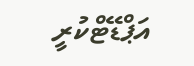އަޕްޑޭޓްކުރީ